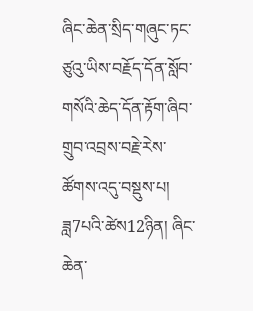ཞིང་ཆེན་སྲིད་གཞུང་ཏང་ཙུའུ་ཡིས་བརྗོད་དོན་སློབ་གསོའི་ཆེད་དོན་རྟོག་ཞིབ་གྲུབ་འབྲས་བརྗེ་རེས་ཚོགས་འདུ་བསྡུས་པ།
ཟླ7པའི་ཚེས12ཉིན། ཞིང་ཆེན་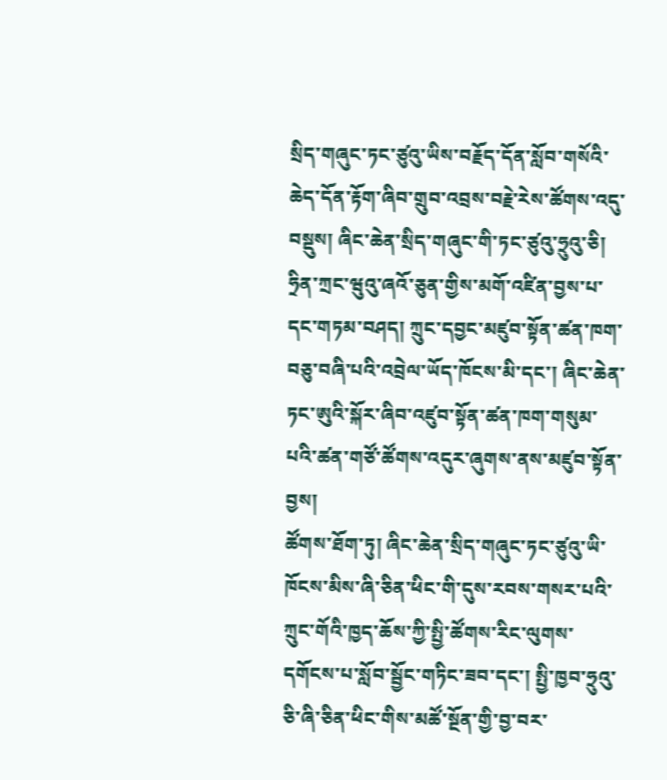སྲིད་གཞུང་ཏང་ཙུའུ་ཡིས་བརྗོད་དོན་སློབ་གསོའི་ཆེད་དོན་རྟོག་ཞིབ་གྲུབ་འབྲས་བརྗེ་རེས་ཚོགས་འདུ་བསྡུས། ཞིང་ཆེན་སྲིད་གཞུང་གི་ཏང་ཙུའུ་ཧྲུའུ་ཅི། ཧྲིན་ཀྲང་ཝུའུ་ཞའོ་ཅུན་གྱིས་མགོ་འཛིན་བྱས་པ་དང་གཏམ་བཤད། ཀྲུང་དབྱང་མཛུབ་སྟོན་ཚན་ཁག་བཅུ་བཞི་པའི་འབྲེལ་ཡོད་ཁོངས་མི་དང་། ཞིང་ཆེན་ཏང་ཨུའི་སྐོར་ཞིབ་འཛུབ་སྟོན་ཚན་ཁག་གསུམ་པའི་ཚན་གཙོ་ཚོགས་འདུར་ཞུགས་ནས་མཛུབ་སྟོན་བྱས།
ཚོགས་ཐོག་ཏུ། ཞིང་ཆེན་སྲིད་གཞུང་ཏང་ཙུའུ་ཡི་ཁོངས་མིས་ཞི་ཅིན་ཕིང་གི་དུས་རབས་གསར་པའི་ཀྲུང་གོའི་ཁྱད་ཆོས་ཀྱི་སྤྱི་ཚོགས་རིང་ལུགས་དགོངས་པ་སློབ་སྦྱོང་གཏིང་ཟབ་དང་། སྤྱི་ཁྱབ་ཧྲུའུ་ཅི་ཞི་ཅིན་ཕིང་གིས་མཚོ་སྔོན་གྱི་བྱ་བར་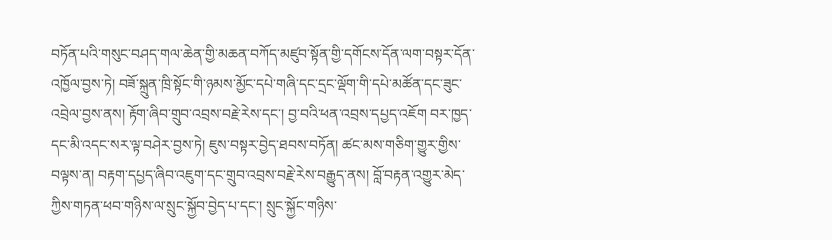བཏོན་པའི་གསུང་བཤད་གལ་ཆེན་གྱི་མཆན་བཀོད་མཛུབ་སྟོན་གྱི་དགོངས་དོན་ལག་བསྟར་དོན་འཁྱོལ་བྱས་ཏེ། བཟོ་སྐྲུན་ཁྲི་སྟོང་གི་ཉམས་མྱོང་དཔེ་གཞི་དང་དྲང་ལྡོག་གི་དཔེ་མཚོན་དང་ཟུང་འབྲེལ་བྱས་ནས། རྟོག་ཞིབ་གྲུབ་འབྲས་བརྗེ་རེས་དང་། བྱ་བའི་ཕན་འབྲས་དཔྱད་འཇོག བར་ཁྱད་དང་མི་འདང་སར་ལྟ་བཤེར་བྱས་ཏེ། ཇུས་བསྟར་བྱེད་ཐབས་བཏོན། ཚང་མས་གཅིག་གྱུར་གྱིས་བལྟས་ན། བརྟག་དཔྱད་ཞིབ་འཇུག་དང་གྲུབ་འབྲས་བརྗེ་རེས་བརྒྱུད་ནས། བློ་བརྟན་འགྱུར་མེད་ཀྱིས་གཏན་ཕབ་གཉིས་ལ་སྲུང་སྐྱོབ་བྱེད་པ་དང་། སྲུང་སྐྱོང་གཉིས་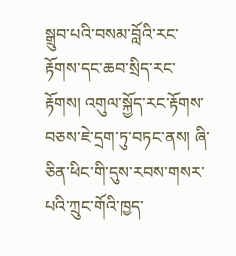སྒྲུབ་པའི་བསམ་བློའི་རང་རྟོགས་དང་ཆབ་སྲིད་རང་རྟོགས། འགུལ་སྐྱོད་རང་རྟོགས་བཅས་ཇེ་དྲག་ཏུ་བཏང་ནས། ཞི་ཅིན་ཕིང་གི་དུས་རབས་གསར་པའི་ཀྲུང་གོའི་ཁྱད་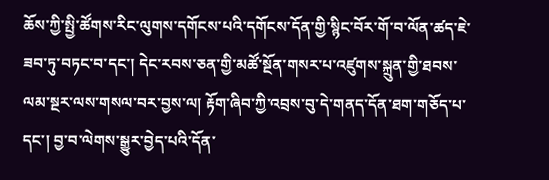ཆོས་ཀྱི་སྤྱི་ཚོགས་རིང་ལུགས་དགོངས་པའི་དགོངས་དོན་གྱི་སྙིང་བོར་གོ་བ་ལོན་ཚད་ཇེ་ཟབ་ཏུ་བཏང་བ་དང་། དེང་རབས་ཅན་གྱི་མཚོ་སྔོན་གསར་པ་འཛུགས་སྐྲུན་གྱི་ཐབས་ལམ་སྔར་ལས་གསལ་བར་བྱས་ལ། རྟོག་ཞིབ་ཀྱི་འབྲས་བུ་དེ་གནད་དོན་ཐག་གཅོད་པ་དང་། བྱ་བ་ལེགས་སྒྱུར་བྱེད་པའི་དོན་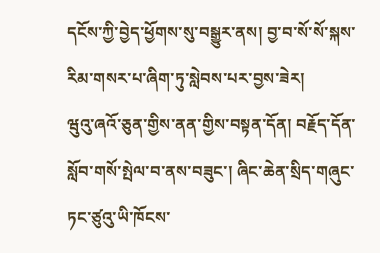དངོས་ཀྱི་བྱེད་ཕྱོགས་སུ་བསྒྱུར་ནས། བྱ་བ་སོ་སོ་སྐས་རིམ་གསར་པ་ཞིག་ཏུ་སླེབས་པར་བྱས་ཟེར།
ཝུའུ་ཞའོ་ཅུན་གྱིས་ནན་གྱིས་བསྟན་དོན། བརྗོད་དོན་སློབ་གསོ་སྤེལ་བ་ནས་བཟུང་། ཞིང་ཆེན་སྲིད་གཞུང་ཏང་ཙུའུ་ཡི་ཁོངས་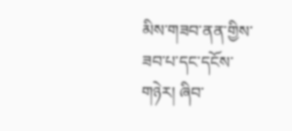མིས་གཟབ་ནན་གྱིས་ཟབ་པ་དང་དངོས་གཉེར། ཞིབ་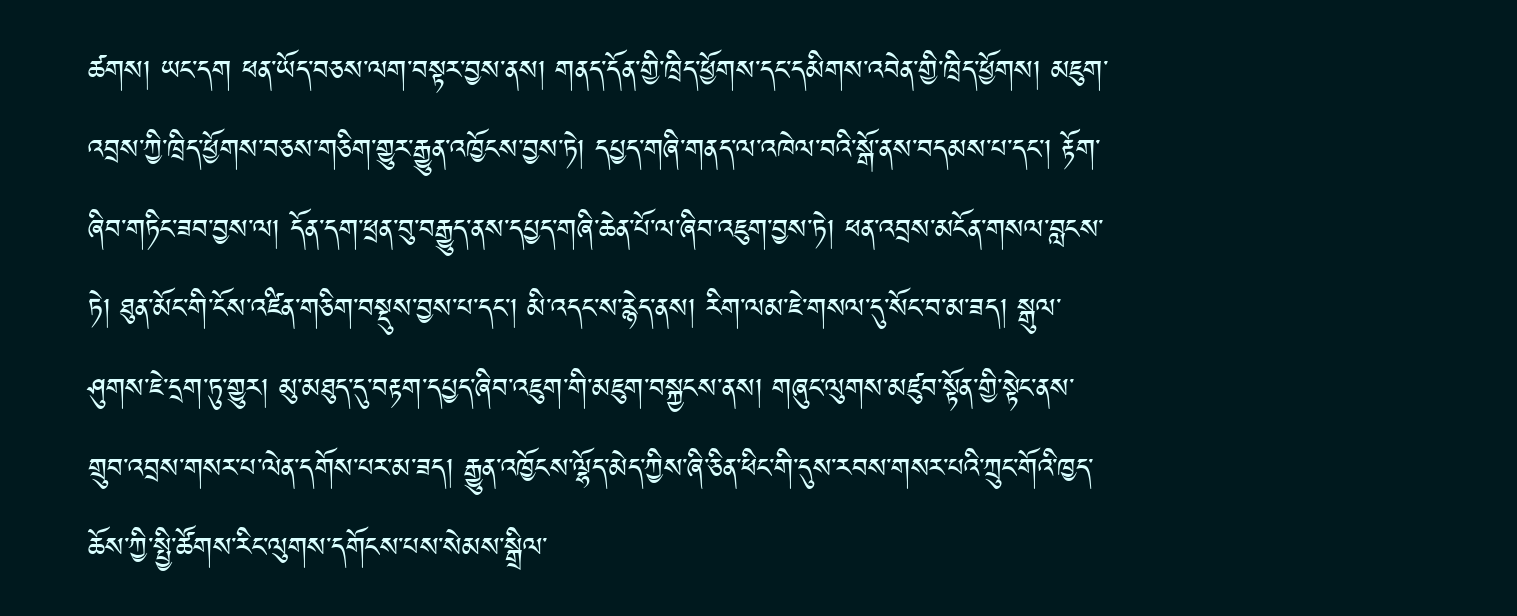ཚགས། ཡང་དག ཕན་ཡོད་བཅས་ལག་བསྟར་བྱས་ནས། གནད་དོན་གྱི་ཁྲིད་ཕྱོགས་དང་དམིགས་འབེན་གྱི་ཁྲིད་ཕྱོགས། མཇུག་འབྲས་ཀྱི་ཁྲིད་ཕྱོགས་བཅས་གཅིག་གྱུར་རྒྱུན་འཁྱོངས་བྱས་ཏེ། དཔྱད་གཞི་གནད་ལ་འཁེལ་བའི་སྒོ་ནས་བདམས་པ་དང་། རྟོག་ཞིབ་གཏིང་ཟབ་བྱས་ལ། དོན་དག་ཕྲན་བུ་བརྒྱུད་ནས་དཔྱད་གཞི་ཆེན་པོ་ལ་ཞིབ་འཇུག་བྱས་ཏེ། ཕན་འབྲས་མངོན་གསལ་བླངས་ཏེ། ཐུན་མོང་གི་ངོས་འཛིན་གཅིག་བསྡུས་བྱས་པ་དང་། མི་འདང་ས་རྙེད་ནས། རིག་ལམ་ཇེ་གསལ་དུ་སོང་བ་མ་ཟད། སྒུལ་ཤུགས་ཇེ་དྲག་ཏུ་གྱུར། མུ་མཐུད་དུ་བརྟག་དཔྱད་ཞིབ་འཇུག་གི་མཇུག་བསྐྱངས་ནས། གཞུང་ལུགས་མཛུབ་སྟོན་གྱི་སྟེང་ནས་གྲུབ་འབྲས་གསར་པ་ལེན་དགོས་པར་མ་ཟད། རྒྱུན་འཁྱོངས་ལྷོད་མེད་ཀྱིས་ཞི་ཅིན་ཕིང་གི་དུས་རབས་གསར་པའི་ཀྲུང་གོའི་ཁྱད་ཆོས་ཀྱི་སྤྱི་ཚོགས་རིང་ལུགས་དགོངས་པས་སེམས་སྒྲིལ་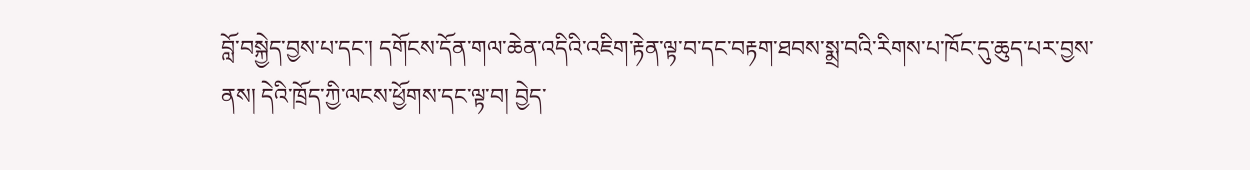བློ་བསྐྱེད་བྱས་པ་དང་། དགོངས་དོན་གལ་ཆེན་འདིའི་འཇིག་རྟེན་ལྟ་བ་དང་བརྟག་ཐབས་སྨྲ་བའི་རིགས་པ་ཁོང་དུ་ཆུད་པར་བྱས་ནས། དེའི་ཁྲོད་ཀྱི་ལངས་ཕྱོགས་དང་ལྟ་བ། བྱེད་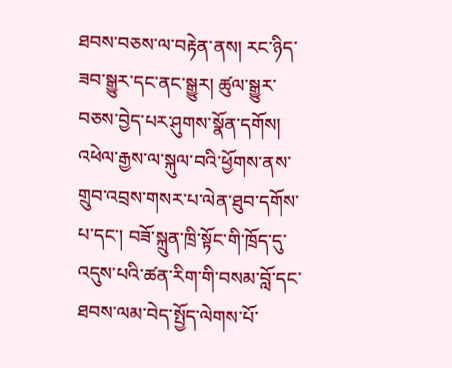ཐབས་བཅས་ལ་བརྟེན་ནས། རང་ཉིད་ཟབ་སྒྱུར་དང་ནང་སྒྱུར། ཚུལ་སྒྱུར་བཅས་བྱེད་པར་ཤུགས་སྣོན་དགོས། འཕེལ་རྒྱས་ལ་སྐུལ་བའི་ཕྱོགས་ནས་གྲུབ་འབྲས་གསར་པ་ལེན་ཐུབ་དགོས་པ་དང་། བཟོ་སྐྲུན་ཁྲི་སྟོང་གི་ཁྲོད་དུ་འདུས་པའི་ཚན་རིག་གི་བསམ་བློ་དང་ཐབས་ལམ་བེད་སྤྱོད་ལེགས་པོ་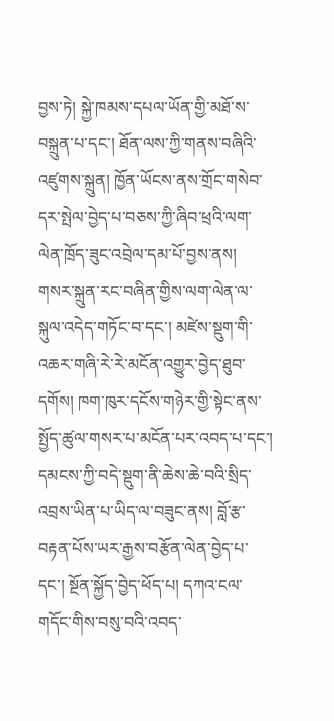བྱས་ཏེ། སྐྱེ་ཁམས་དཔལ་ཡོན་གྱི་མཐོ་ས་བསྐྲུན་པ་དང་། ཐོན་ལས་ཀྱི་གནས་བཞིའི་འཛུགས་སྐྲུན། ཁྱོན་ཡོངས་ནས་གྲོང་གསེབ་དར་སྤེལ་བྱེད་པ་བཅས་ཀྱི་ཞིབ་ཕྲའི་ལག་ལེན་ཁྲོད་ཟུང་འབྲེལ་དམ་པོ་བྱས་ནས། གསར་སྐྲུན་རང་བཞིན་གྱིས་ལག་ལེན་ལ་སྐུལ་འདེད་གཏོང་བ་དང་། མཛེས་སྡུག་གི་འཆར་གཞི་རེ་རེ་མངོན་འགྱུར་བྱེད་ཐུབ་དགོས། ཁག་ཁུར་དངོས་གཉེར་གྱི་སྟེང་ནས་སྤྱོད་ཚུལ་གསར་པ་མངོན་པར་འབད་པ་དང་། དམངས་ཀྱི་བདེ་སྡུག་ནི་ཆེས་ཆེ་བའི་སྲིད་འབྲས་ཡིན་པ་ཡིད་ལ་བཟུང་ནས། བློ་རྩ་བརྟན་པོས་ཡར་རྒྱས་བརྩོན་ལེན་བྱེད་པ་དང་། སྔོན་སྐྱོད་བྱེད་ཕོད་པ། དཀའ་ངལ་གདོང་གིས་བསུ་བའི་འབད་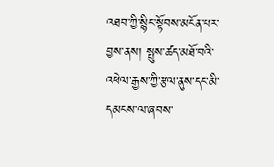འཐབ་ཀྱི་སྙིང་སྟོབས་མངོན་པར་བྱས་ནས། སྤུས་ཚད་མཐོ་བའི་འཕེལ་རྒྱས་ཀྱི་རྩལ་ནུས་དང་མི་དམངས་ལ་ཞབས་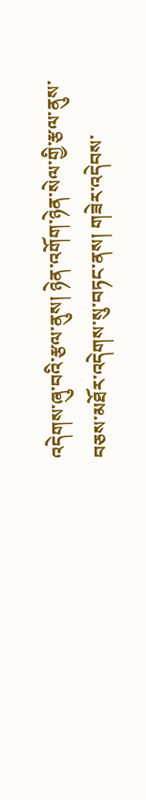འདེགས་ཞུ་བའི་རྩལ་ནུས། ཉེན་འགོག་ཉེན་སེལ་གྱི་རྩལ་ནུས་བཅས་མཐོར་འདེགས་སུ་བཏང་ནས། གཟེར་འདེབས་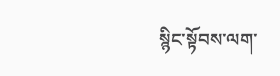སྙིང་སྟོབས་ལག་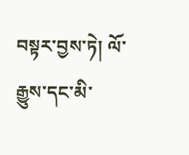བསྟར་བྱས་ཏེ། ལོ་རྒྱུས་དང་མི་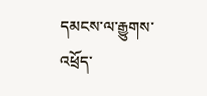དམངས་ལ་རྒྱུགས་འཕྲོད་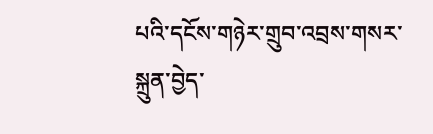པའི་དངོས་གཉེར་གྲུབ་འབྲས་གསར་སྐྲུན་བྱེད་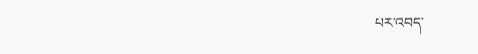པར་འབད་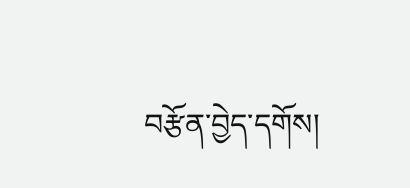བརྩོན་བྱེད་དགོས།